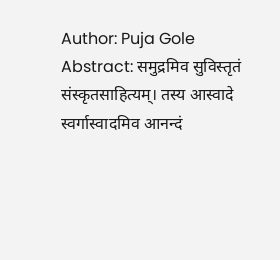Author: Puja Gole
Abstract: समुद्रमिव सुविस्तृतं संस्कृतसाहित्यम्। तस्य आस्वादे स्वर्गास्वादमिव आनन्दं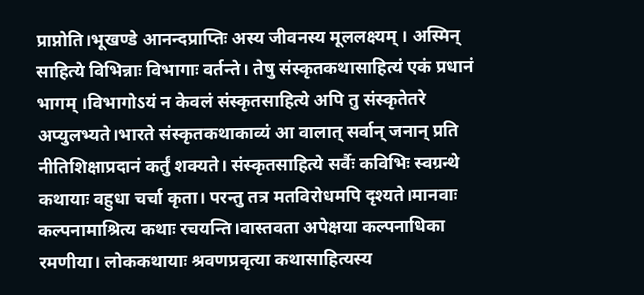प्राप्नोति।भूखण्डे आनन्दप्राप्तिः अस्य जीवनस्य मूललक्ष्यम् । अस्मिन् साहित्ये विभिन्नाः विभागाः वर्तन्ते। तेषु संस्कृतकथासाहित्यं एकं प्रधानं भागम् ।विभागोऽयं न केवलं संस्कृतसाहित्ये अपि तु संस्कृतेतरे अप्युलभ्यते।भारते संस्कृतकथाकाव्यं आ वालात् सर्वान् जनान् प्रति नीतिशिक्षाप्रदानं कर्तुं शक्यते। संस्कृतसाहित्ये सर्वैः कविभिः स्वग्रन्थे कथायाः वहुधा चर्चा कृता। परन्तु तत्र मतविरोधमपि दृश्यते।मानवाः कल्पनामाश्रित्य कथाः रचयन्ति।वास्तवता अपेक्षया कल्पनाधिका रमणीया। लोककथायाः श्रवणप्रवृत्या कथासाहित्यस्य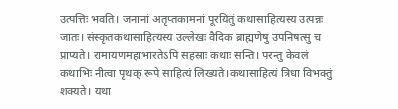उत्पत्तिः भवति। जनानां अतृप्तकामनां पूरयितुं कथासाहित्यस्य उत्पन्नः जातः। संस्कृतकथासाहित्यस्य उल्लेखः वैदिक ब्राह्मणेषु उपनिषत्सु च प्राप्यते। रामायणमहाभारतेऽपि सहस्राः कथाः सन्ति। परन्तु केवलं कथाभिः नीत्वा पृथक् रूपे साहित्यं लिख्यते।कथासाहित्यं त्रिधा विभक्तुं शक्यते। यथा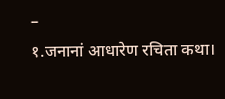–
१.जनानां आधारेण रचिता कथा।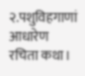२.पशुविहगाणां आधारेण रचिता कथा।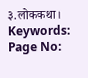३.लोककथा।
Keywords:
Page No: